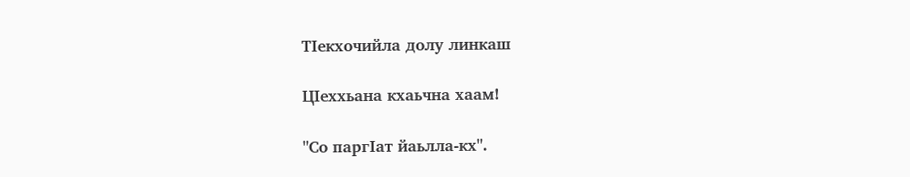ТIекхочийла долу линкаш

ЦIеххьана кхаьчна хаам!

"Со паргIат йаьлла-кх".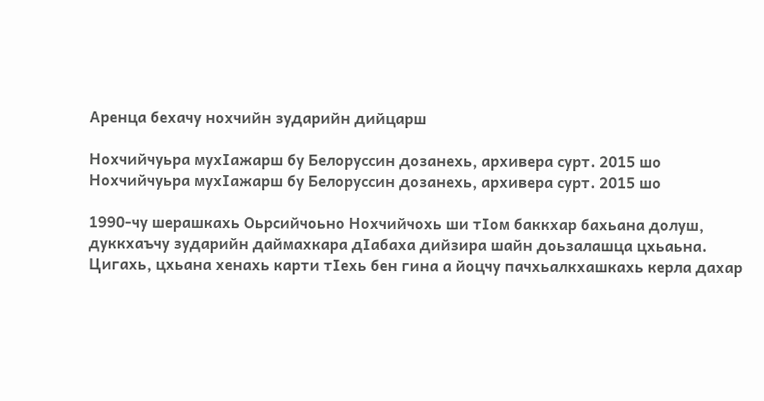Аренца бехачу нохчийн зударийн дийцарш

Нохчийчуьра мухIажарш бу Белоруссин дозанехь, архивера сурт. 2015 шо
Нохчийчуьра мухIажарш бу Белоруссин дозанехь, архивера сурт. 2015 шо

1990-чу шерашкахь Оьрсийчоьно Нохчийчохь ши тIом баккхар бахьана долуш, дуккхаъчу зударийн даймахкара дIабаха дийзира шайн доьзалашца цхьаьна. Цигахь, цхьана хенахь карти тIехь бен гина а йоцчу пачхьалкхашкахь керла дахар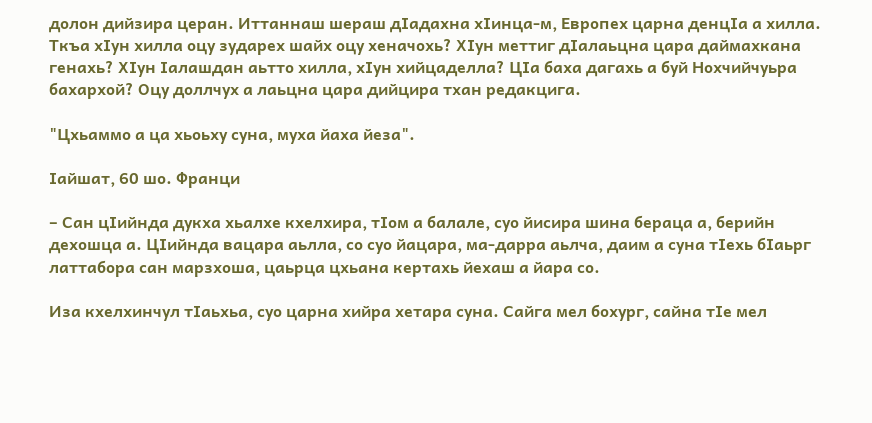долон дийзира церан. Иттаннаш шераш дIадахна хIинца-м, Европех царна денцIа а хилла. Ткъа хIун хилла оцу зударех шайх оцу хеначохь? ХIун меттиг дIалаьцна цара даймахкана генахь? ХIун Iалашдан аьтто хилла, хIун хийцаделла? ЦIа баха дагахь а буй Нохчийчуьра бахархой? Оцу доллчух а лаьцна цара дийцира тхан редакцига.

"Цхьаммо а ца хьоьху суна, муха йаха йеза".

Iайшат, 60 шо. Франци

– Сан цIийнда дукха хьалхе кхелхира, тIом а балале, суо йисира шина бераца а, берийн дехошца а. ЦIийнда вацара аьлла, со суо йацара, ма-дарра аьлча, даим а суна тIехь бIаьрг латтабора сан марзхоша, цаьрца цхьана кертахь йехаш а йара со.

Иза кхелхинчул тIаьхьа, суо царна хийра хетара суна. Сайга мел бохург, сайна тIе мел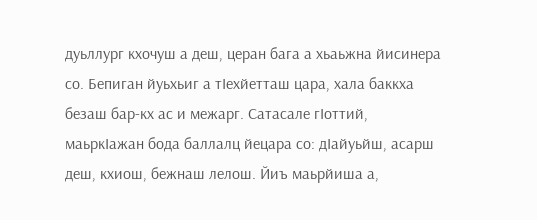дуьллург кхочуш а деш, церан бага а хьаьжна йисинера со. Бепиган йуьхьиг а тIехйетташ цара, хала баккха безаш бар-кх ас и межарг. Сатасале гIоттий, маьркIажан бода баллалц йецара со: дIайуьйш, асарш деш, кхиош, бежнаш лелош. Йиъ маьрйиша а,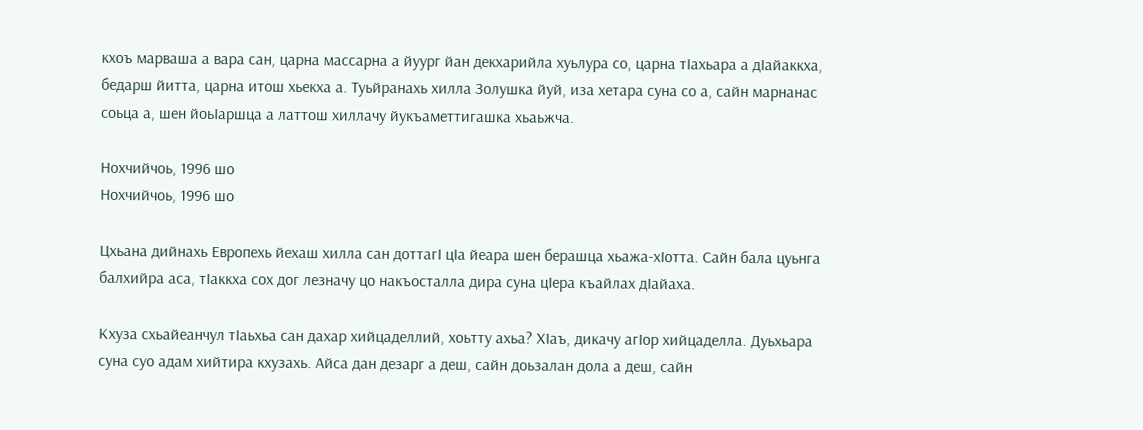кхоъ марваша а вара сан, царна массарна а йуург йан декхарийла хуьлура со, царна тIахьара а дIайаккха, бедарш йитта, царна итош хьекха а. Туьйранахь хилла Золушка йуй, иза хетара суна со а, сайн марнанас соьца а, шен йоьIаршца а латтош хиллачу йукъаметтигашка хьаьжча.

Нохчийчоь, 1996 шо
Нохчийчоь, 1996 шо

Цхьана дийнахь Европехь йехаш хилла сан доттагI цIа йеара шен берашца хьажа-хIотта. Сайн бала цуьнга балхийра аса, тIаккха сох дог лезначу цо накъосталла дира суна цIера къайлах дIайаха.

Кхуза схьайеанчул тIаьхьа сан дахар хийцаделлий, хоьтту ахьа? ХIаъ, дикачу агIор хийцаделла. Дуьхьара суна суо адам хийтира кхузахь. Айса дан дезарг а деш, сайн доьзалан дола а деш, сайн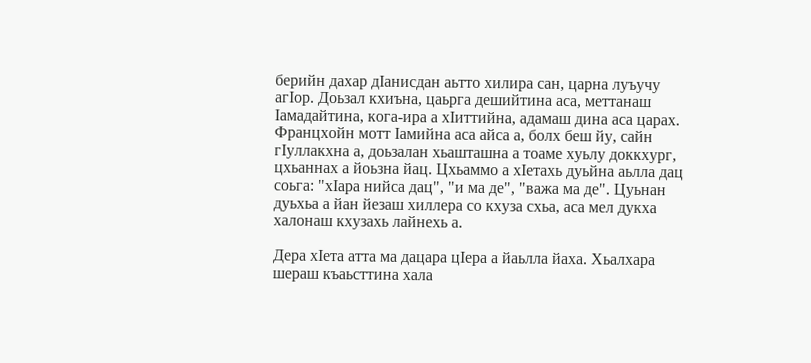берийн дахар дIанисдан аьтто хилира сан, царна луъучу агIор. Доьзал кхиъна, цаьрга дешийтина аса, меттанаш Iамадайтина, кога-ира а хIиттийна, адамаш дина аса царах. Францхойн мотт Iамийна аса айса а, болх беш йу, сайн гIуллакхна а, доьзалан хьашташна а тоаме хуьлу доккхург, цхьаннах а йоьзна йац. Цхьаммо а хIетахь дуьйна аьлла дац соьга: "хIара нийса дац", "и ма де", "важа ма де". Цуьнан дуьхьа а йан йезаш хиллера со кхуза схьа, аса мел дукха халонаш кхузахь лайнехь а.

Дера хIета атта ма дацара цIера а йаьлла йаха. Хьалхара шераш къаьсттина хала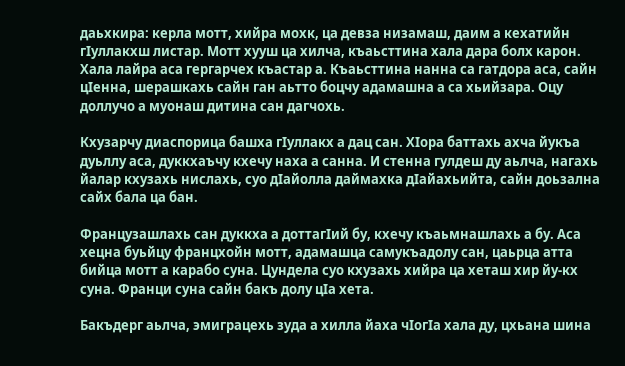даьхкира: керла мотт, хийра мохк, ца девза низамаш, даим а кехатийн гIуллакхш листар. Мотт хууш ца хилча, къаьсттина хала дара болх карон. Хала лайра аса гергарчех къастар а. Къаьсттина нанна са гатдора аса, сайн цIенна, шерашкахь сайн ган аьтто боцчу адамашна а са хьийзара. Оцу доллучо а муонаш дитина сан дагчохь.

Кхузарчу диаспорица башха гIуллакх а дац сан. ХIора баттахь ахча йукъа дуьллу аса, дуккхаъчу кхечу наха а санна. И стенна гулдеш ду аьлча, нагахь йалар кхузахь нислахь, суо дIайолла даймахка дIайахьийта, сайн доьзална сайх бала ца бан.

Французашлахь сан дуккха а доттагIий бу, кхечу къаьмнашлахь а бу. Аса хецна буьйцу францхойн мотт, адамашца самукъадолу сан, цаьрца атта бийца мотт а карабо суна. Цундела суо кхузахь хийра ца хеташ хир йу-кх суна. Франци суна сайн бакъ долу цIа хета.

Бакъдерг аьлча, эмиграцехь зуда а хилла йаха чIогIа хала ду, цхьана шина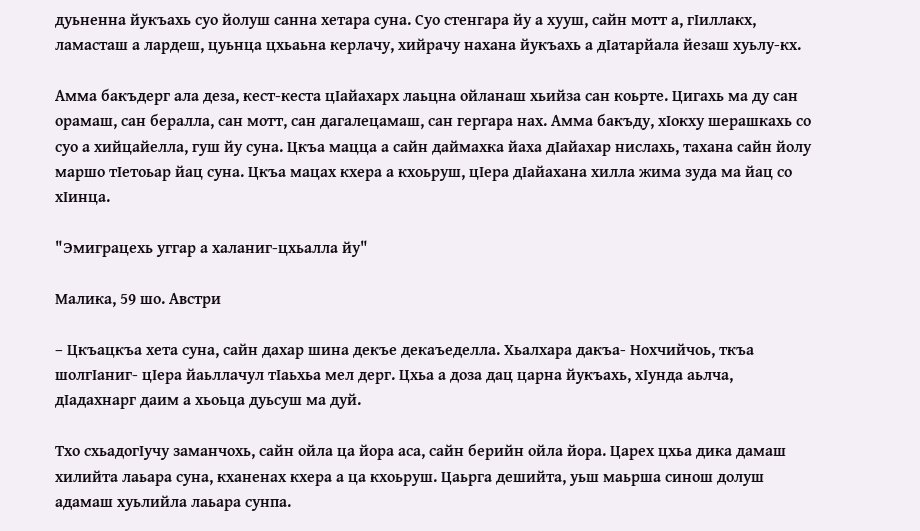дуьненна йукъахь суо йолуш санна хетара суна. Суо стенгара йу а хууш, сайн мотт а, гIиллакх, ламасташ а лардеш, цуьнца цхьаьна керлачу, хийрачу нахана йукъахь а дIатарйала йезаш хуьлу-кх.

Амма бакъдерг ала деза, кест-кеста цIайахарх лаьцна ойланаш хьийза сан коьрте. Цигахь ма ду сан орамаш, сан бералла, сан мотт, сан дагалецамаш, сан гергара нах. Амма бакъду, хIокху шерашкахь со суо а хийцайелла, гуш йу суна. Цкъа мацца а сайн даймахка йаха дIайахар нислахь, тахана сайн йолу маршо тIетоьар йац суна. Цкъа мацах кхера а кхоьруш, цIера дIайахана хилла жима зуда ма йац со хIинца.

"Эмиграцехь уггар а халаниг-цхьалла йу"

Малика, 59 шо. Австри

– Цкъацкъа хета суна, сайн дахар шина декъе декаъеделла. Хьалхара дакъа- Нохчийчоь, ткъа шолгIаниг- цIера йаьллачул тIаьхьа мел дерг. Цхьа а доза дац царна йукъахь, хIунда аьлча, дIадахнарг даим а хьоьца дуьсуш ма дуй.

Тхо схьадогIучу заманчохь, сайн ойла ца йора аса, сайн берийн ойла йора. Царех цхьа дика дамаш хилийта лаьара суна, кханенах кхера а ца кхоьруш. Цаьрга дешийта, уьш маьрша синош долуш адамаш хуьлийла лаьара сунпа.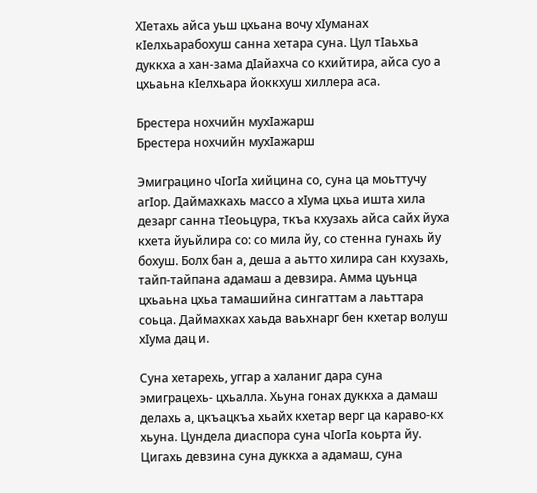ХIетахь айса уьш цхьана вочу хIуманах кIелхьарабохуш санна хетара суна. Цул тIаьхьа дуккха а хан-зама дIайахча со кхийтира, айса суо а цхьаьна кIелхьара йоккхуш хиллера аса.

Брестера нохчийн мухIажарш
Брестера нохчийн мухIажарш

Эмиграцино чIогIа хийцина со, суна ца моьттучу агIор. Даймахкахь массо а хIума цхьа ишта хила дезарг санна тIеоьцура, ткъа кхузахь айса сайх йуха кхета йуьйлира со: со мила йу, со стенна гунахь йу бохуш. Болх бан а, деша а аьтто хилира сан кхузахь, тайп-тайпана адамаш а девзира. Амма цуьнца цхьаьна цхьа тамашийна сингаттам а лаьттара соьца. Даймахках хаьда ваьхнарг бен кхетар волуш хIума дац и.

Суна хетарехь, уггар а халаниг дара суна эмиграцехь- цхьалла. Хьуна гонах дуккха а дамаш делахь а, цкъацкъа хьайх кхетар верг ца караво-кх хьуна. Цундела диаспора суна чIогIа коьрта йу. Цигахь девзина суна дуккха а адамаш, суна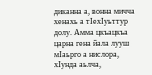диканна а, вонна мичча хенахь а тIехIуьттур долу. Амма цкъацкъа царна гена йала лууш мIаьрго а нислора, хIунда аьлча,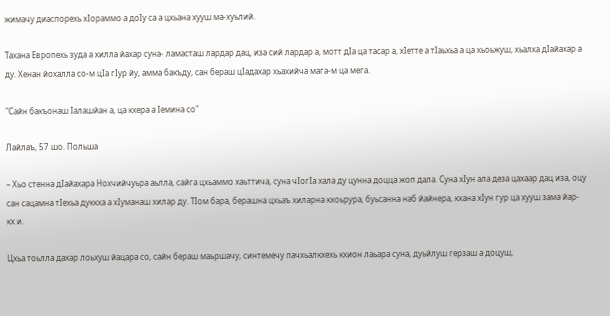жимачу диаспорехь хIораммо а доIу са а цхьана хууш ма-хуьлий.

Тахана Европехь зуда а хилла йахар суна- ламасташ лардар дац, иза сий лардар а, мотт дIа ца тасар а, хIетте а тIаьхьа а ца хьоьжуш, хьалха дIайахар а ду. Хенан йохалла со-м цIа гIур йу, амма бакъду, сан бераш цIадахар хьахийча мага-м ца мега.

"Сайн бакъонаш Iалашйан а, ца кхера а Iемина со"

Лайлаъ, 57 шо. Польша

– Хьо стенна дIайахара Нохчийчуьра аьлла, сайга цхьаммо хаьттича, суна чIогIа хала ду цунна доцца жоп дала. Суна хIун ала деза цахаар дац иза, оцу сан сацамна тIехьа дуккха а хIуманаш хилар ду. ТIом бара, берашна цхьаъ хиларна кхоьрура, буьсанна наб йайнера, кхана хIун гур ца хууш зама йар-кх и.

Цхьа тоьлла дахар лоьхуш йацара со, сайн бераш маьршачу, синтемечу пачхьалкхехь кхион лаьара суна, дуьйлуш герзаш а доцуш,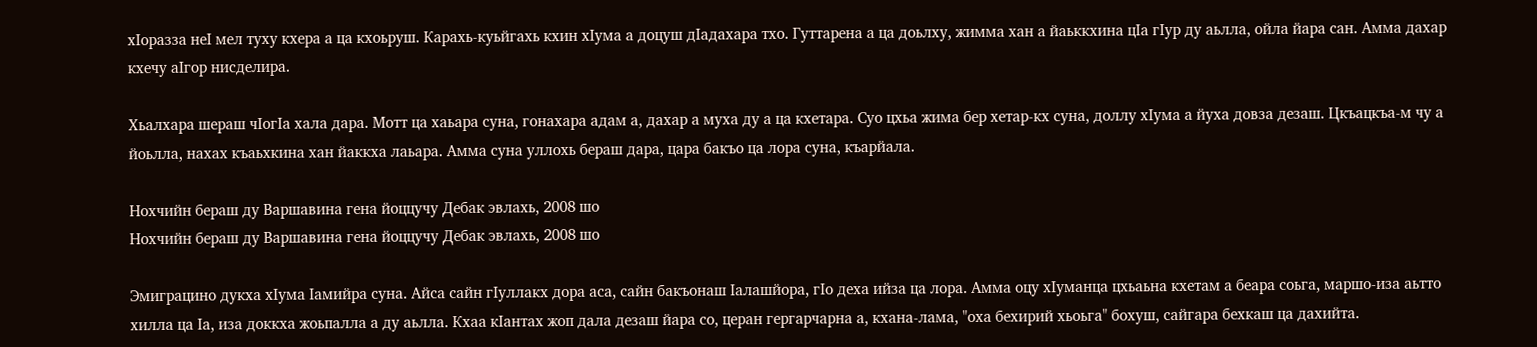хIоразза неI мел туху кхера а ца кхоьруш. Карахь-куьйгахь кхин хIума а доцуш дIадахара тхо. Гуттарена а ца доьлху, жимма хан а йаьккхина цIа гIур ду аьлла, ойла йара сан. Амма дахар кхечу аIгор нисделира.

Хьалхара шераш чIогIа хала дара. Мотт ца хаьара суна, гонахара адам а, дахар а муха ду а ца кхетара. Суо цхьа жима бер хетар-кх суна, доллу хIума а йуха довза дезаш. Цкъацкъа-м чу а йоьлла, нахах къаьхкина хан йаккха лаьара. Амма суна уллохь бераш дара, цара бакъо ца лора суна, къарйала.

Нохчийн бераш ду Варшавина гена йоццучу Дебак эвлахь, 2008 шо
Нохчийн бераш ду Варшавина гена йоццучу Дебак эвлахь, 2008 шо

Эмиграцино дукха хIума Iамийра суна. Айса сайн гIуллакх дора аса, сайн бакъонаш Iалашйора, гIо деха ийза ца лора. Амма оцу хIуманца цхьаьна кхетам а беара соьга, маршо-иза аьтто хилла ца Iа, иза доккха жоьпалла а ду аьлла. Кхаа кIантах жоп дала дезаш йара со, церан гергарчарна а, кхана-лама, "оха бехирий хьоьга" бохуш, сайгара бехкаш ца дахийта.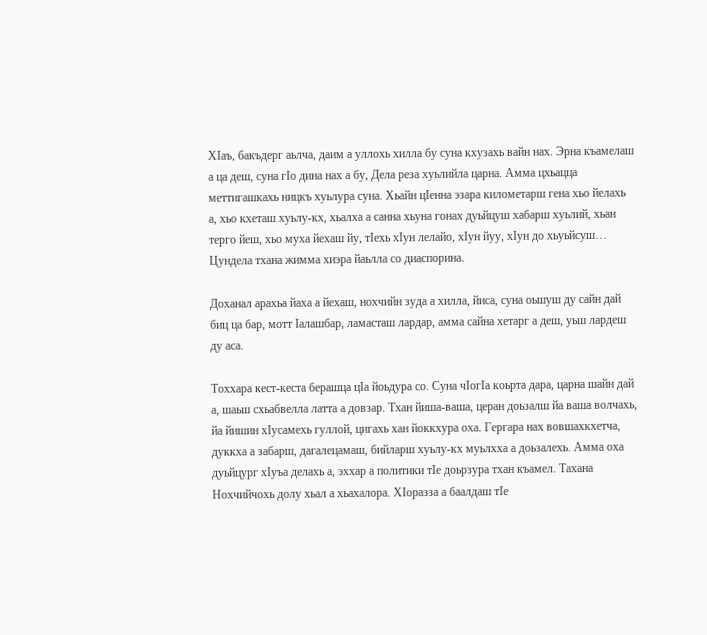ХIаъ, бакъдерг аьлча, даим а уллохь хилла бу суна кхузахь вайн нах. Эрна къамелаш а ца деш, суна гIо дина нах а бу, Дела реза хуьлийла царна. Амма цхьацца меттигашкахь ницкъ хуьлура суна. Хьайн цIенна эзара километарш гена хьо йелахь а, хьо кхеташ хуьлу-кх, хьалха а санна хьуна гонах дуьйцуш хабарш хуьлий, хьан терго йеш, хьо муха йехаш йу, тIехь хIун лелайо, хIун йуу, хIун до хьуьйсуш… Цундела тхана жимма хиэра йаьлла со диаспорина.

Доханал арахьа йаха а йехаш, нохчийн зуда а хилла, йиса, суна оьшуш ду сайн дай биц ца бар, мотт Iалашбар, ламасташ лардар, амма сайна хетарг а деш, уьш лардеш ду аса.

Тоххара кест-кеста берашца цIа йоьдура со. Суна чIогIа коьрта дара, царна шайн дай а, шаьш схьабвелла латта а довзар. Тхан йиша-ваша, церан доьзалш йа ваша волчахь, йа йишин хIусамехь гуллой, цигахь хан йоккхура оха. Гергара нах вовшахкхетча, дуккха а забарш, дагалецамаш, бийларш хуьлу-кх муьлхха а доьзалехь. Амма оха дуьйцург хIуъа делахь а, эххар а политики тIе доьрзура тхан къамел. Тахана Нохчийчохь долу хьал а хьахалора. ХIоразза а баалдаш тIе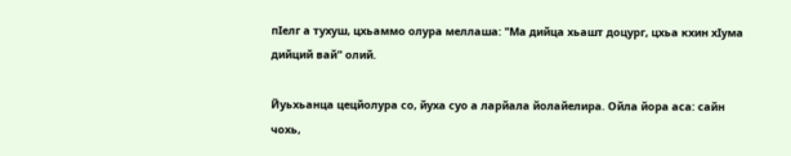пIелг а тухуш, цхьаммо олура меллаша: "Ма дийца хьашт доцург, цхьа кхин хIума дийций вай" олий.

Йуьхьанца цецйолура со, йуха суо а ларйала йолайелира. Ойла йора аса: сайн чохь,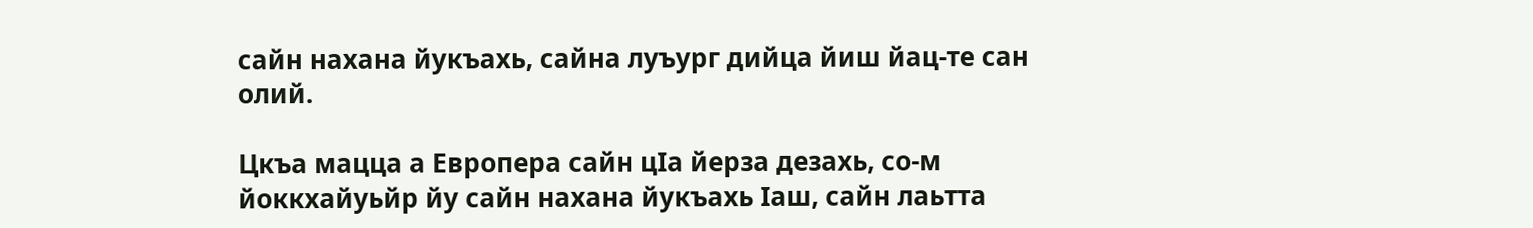сайн нахана йукъахь, сайна луъург дийца йиш йац-те сан олий.

Цкъа мацца а Европера сайн цIа йерза дезахь, со-м йоккхайуьйр йу сайн нахана йукъахь Iаш, сайн лаьтта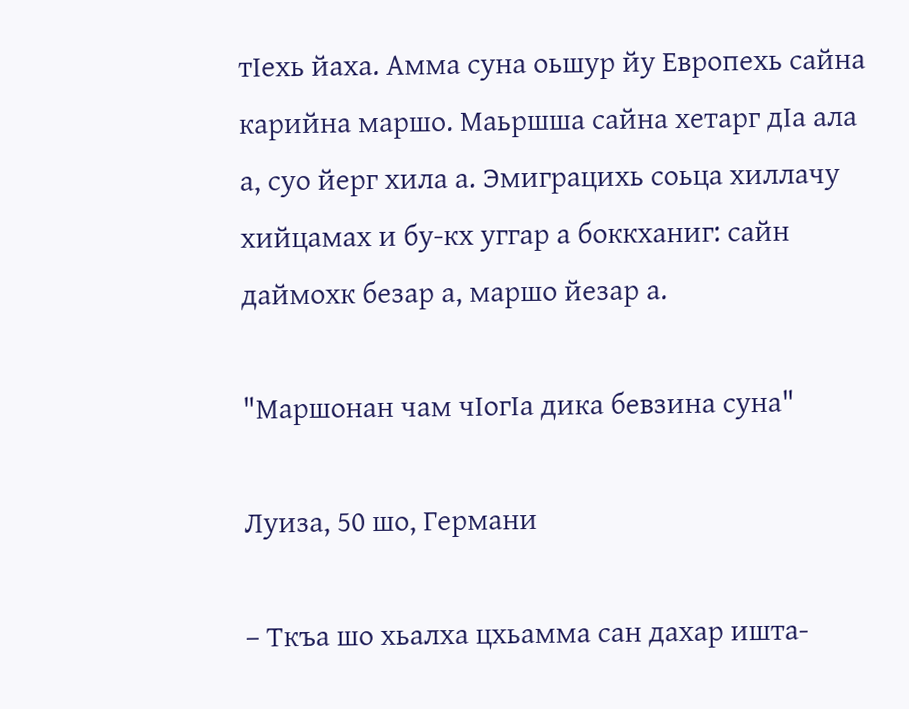тIехь йаха. Амма суна оьшур йу Европехь сайна карийна маршо. Маьршша сайна хетарг дIа ала а, суо йерг хила а. Эмиграцихь соьца хиллачу хийцамах и бу-кх уггар а боккханиг: сайн даймохк безар а, маршо йезар а.

"Маршонан чам чIогIа дика бевзина суна"

Луиза, 50 шо, Германи

– Ткъа шо хьалха цхьамма сан дахар ишта-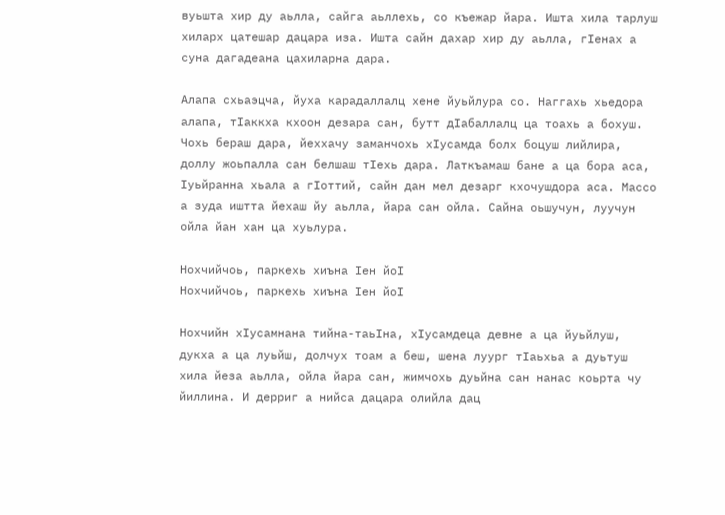вуьшта хир ду аьлла, сайга аьллехь, со къежар йара. Ишта хила тарлуш хиларх цатешар дацара иза. Ишта сайн дахар хир ду аьлла, гIенах а суна дагадеана цахиларна дара.

Алапа схьаэцча, йуха карадаллалц хене йуьйлура со. Наггахь хьедора алапа, тIаккха кхоон дезара сан, бутт дIабаллалц ца тоахь а бохуш. Чохь бераш дара, йеххачу заманчохь хIусамда болх боцуш лийлира, доллу жоьпалла сан белшаш тIехь дара. Латкъамаш бане а ца бора аса, Iуьйранна хьала а гIоттий, сайн дан мел дезарг кхочушдора аса. Массо а зуда иштта йехаш йу аьлла, йара сан ойла. Сайна оьшучун, луучун ойла йан хан ца хуьлура.

Нохчийчоь, паркехь хиъна Iен йоI
Нохчийчоь, паркехь хиъна Iен йоI

Нохчийн хIусамнана тийна-таьIна, хIусамдеца девне а ца йуьйлуш, дукха а ца луьйш, долчух тоам а беш, шена луург тIаьхьа а дуьтуш хила йеза аьлла, ойла йара сан, жимчохь дуьйна сан нанас коьрта чу йиллина. И дерриг а нийса дацара олийла дац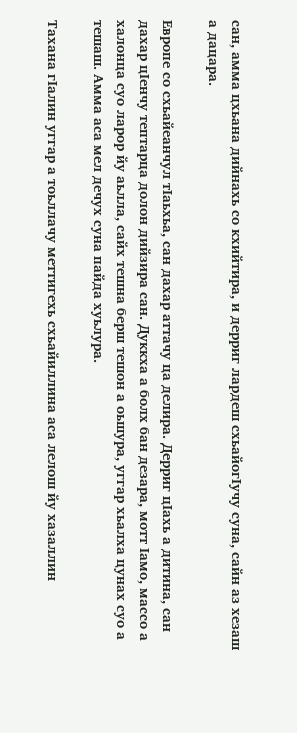сан, амма цхьана дийнахь со кхийтира, и дерриг лардеш схьайогIучу суна, сайн аз хезаш а дацара.

Европе со схьайеанчул тIаьхьа, сан дахар аттачу ца делира. Дерриг цIахь а дитина, сан дахар цIенчу тептарца долон дийзира сан. Дуккха а болх бан дезара, мотт Iамо, массо а халонца суо ларор йу аьлла, сайх тешна берш тешон а оьшура, уггар хьалха цунах суо а тешаш. Амма аса мел дечух суна пайда хуьлура.

Тахана гIалин уггар а тоьллачу меттигехь схьайиллина аса лелош йу хазаллин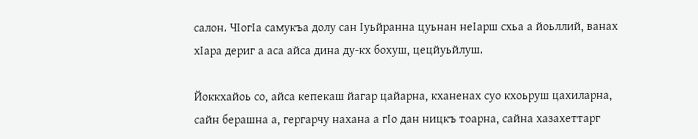салон. ЧIогIа самукъа долу сан Iуьйранна цуьнан неIарш схьа а йоьллий, ванах хIара дериг а аса айса дина ду-кх бохуш, цецйуьйлуш.

Йоккхайоь со, айса кепекаш йагар цайарна, кханенах суо кхоьруш цахиларна, сайн берашна а, гергарчу нахана а гIо дан ницкъ тоарна, сайна хазахеттарг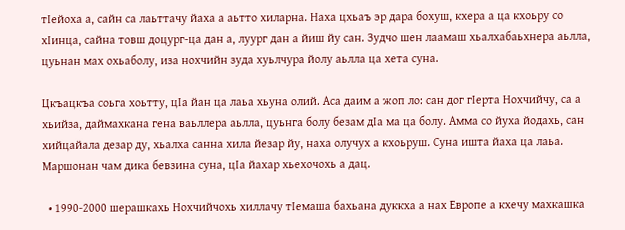тIейоха а, сайн са лаьттачу йаха а аьтто хиларна. Наха цхьаъ эр дара бохуш, кхера а ца кхоьру со хIинца, сайна товш доцург-ца дан а, луург дан а йиш йу сан. Зудчо шен лаамаш хьалхабаьхнера аьлла, цуьнан мах охьаболу, иза нохчийн зуда хуьлчура йолу аьлла ца хета суна.

Цкъацкъа соьга хоьтту, цIа йан ца лаьа хьуна олий. Аса даим а жоп ло: сан дог гIерта Нохчийчу, са а хьийза, даймахкана гена ваьллера аьлла, цуьнга болу безам дIа ма ца болу. Амма со йуха йодахь, сан хийцайала дезар ду, хьалха санна хила йезар йу, наха олучух а кхоьруш. Суна ишта йаха ца лаьа. Маршонан чам дика бевзина суна, цIа йахар хьехочохь а дац.

  • 1990-2000 шерашкахь Нохчийчохь хиллачу тӀемаша бахьана дуккха а нах Европе а кхечу махкашка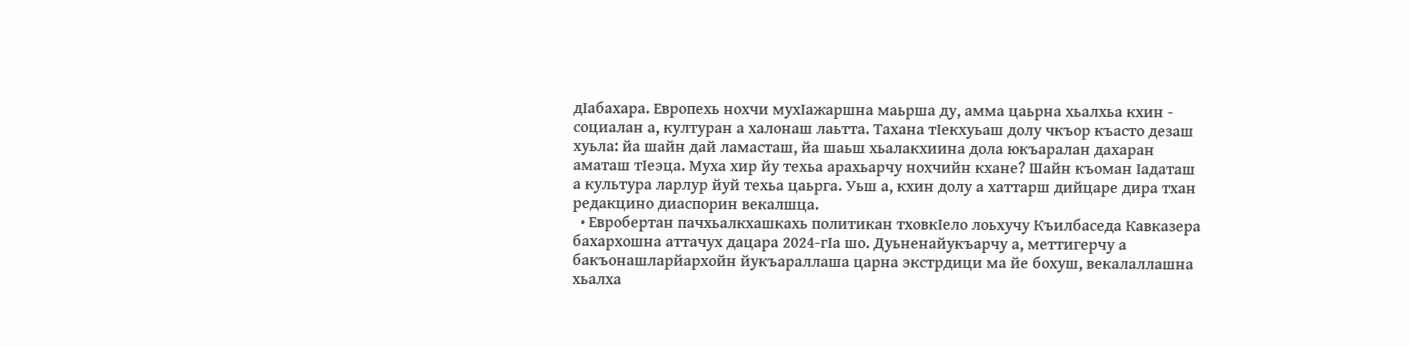дIабахара. Европехь нохчи мухIажаршна маьрша ду, амма цаьрна хьалхьа кхин - социалан а, културан а халонаш лаьтта. Тахана тIекхуьаш долу чкъор къасто дезаш хуьла: йа шайн дай ламасташ, йа шаьш хьалакхиина дола юкъаралан дахаран аматаш тIеэца. Муха хир йу техьа арахьарчу нохчийн кхане? Шайн къоман Iадаташ а культура ларлур йуй техьа цаьрга. Уьш а, кхин долу а хаттарш дийцаре дира тхан редакцино диаспорин векалшца.
  • Евробертан пачхьалкхашкахь политикан тховкIело лоьхучу Къилбаседа Кавказера бахархошна аттачух дацара 2024-гIа шо. Дуьненайукъарчу а, меттигерчу а бакъонашларйархойн йукъараллаша царна экстрдици ма йе бохуш, векалаллашна хьалха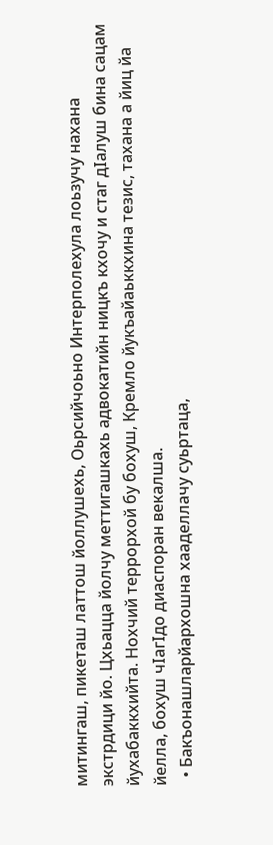митингаш, пикеташ латтош йоллушехь, Оьрсийчоьно Интерполехула лоьзучу нахана экстрдици йо. Цхьацца йолчу меттигашкахь адвокатийн ницкъ кхочу и стаг дIалуш бина сацам йухабаккхийта. Нохчий террорхой бу бохуш, Кремло йукъайаьккхина тезис, тахана а йиц йа йелла, бохуш чIагIдо диаспоран векалша.
  • Бакъонашларйархошна хааделлачу суьртаца,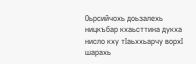Оьрсийчохь доьзалехь ницкъбар кхаьсттина дукха нисло кху тIаьххьарчу ворхI шарахь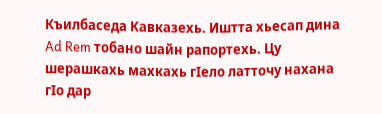Къилбаседа Кавказехь. Иштта хьесап дина Ad Rem тобано шайн рапортехь. Цу шерашкахь махкахь гIело латточу нахана гIо дар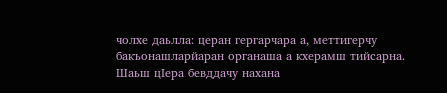чолхе даьлла: церан гергарчара а, меттигерчу бакъонашларйаран органаша а кхерамш тийсарна. Шаьш цIера бевддачу нахана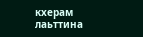кхерам лаьттина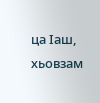ца Iаш, хьовзам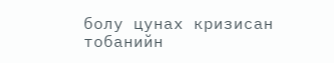болу цунах кризисан тобанийн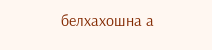белхахошна а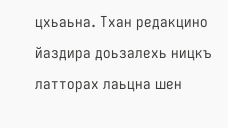цхьаьна. Тхан редакцино йаздира доьзалехь ницкъ латторах лаьцна шен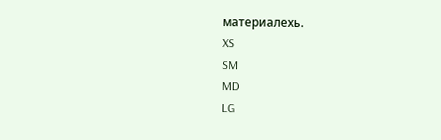материалехь.
XS
SM
MD
LG